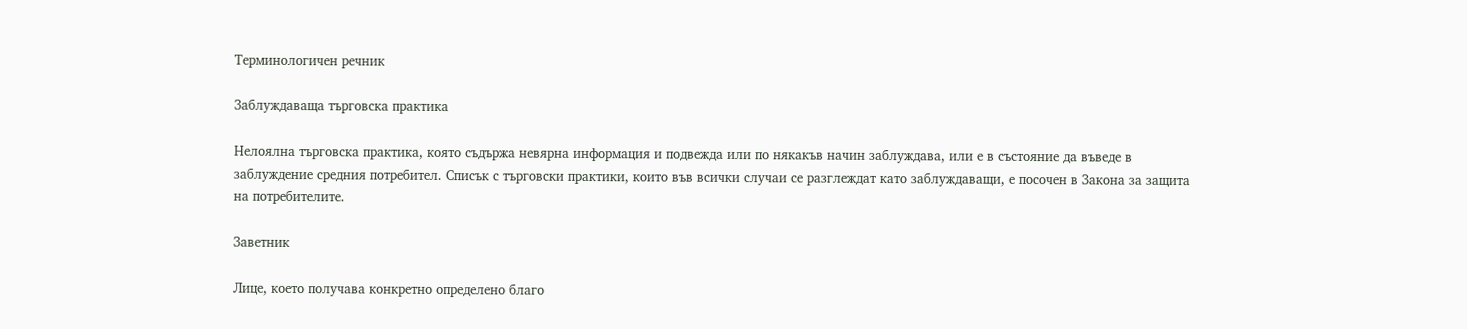Терминологичен речник

Заблуждаваща търговска практика

Нелоялна търговска практика, която съдържа невярна информация и подвежда или по някакъв начин заблуждава, или е в състояние да въведе в заблуждение средния потребител. Списък с търговски практики, които във всички случаи се разглеждат като заблуждаващи, е посочен в Закона за защита на потребителите.

Заветник

Лице, което получава конкретно определено благо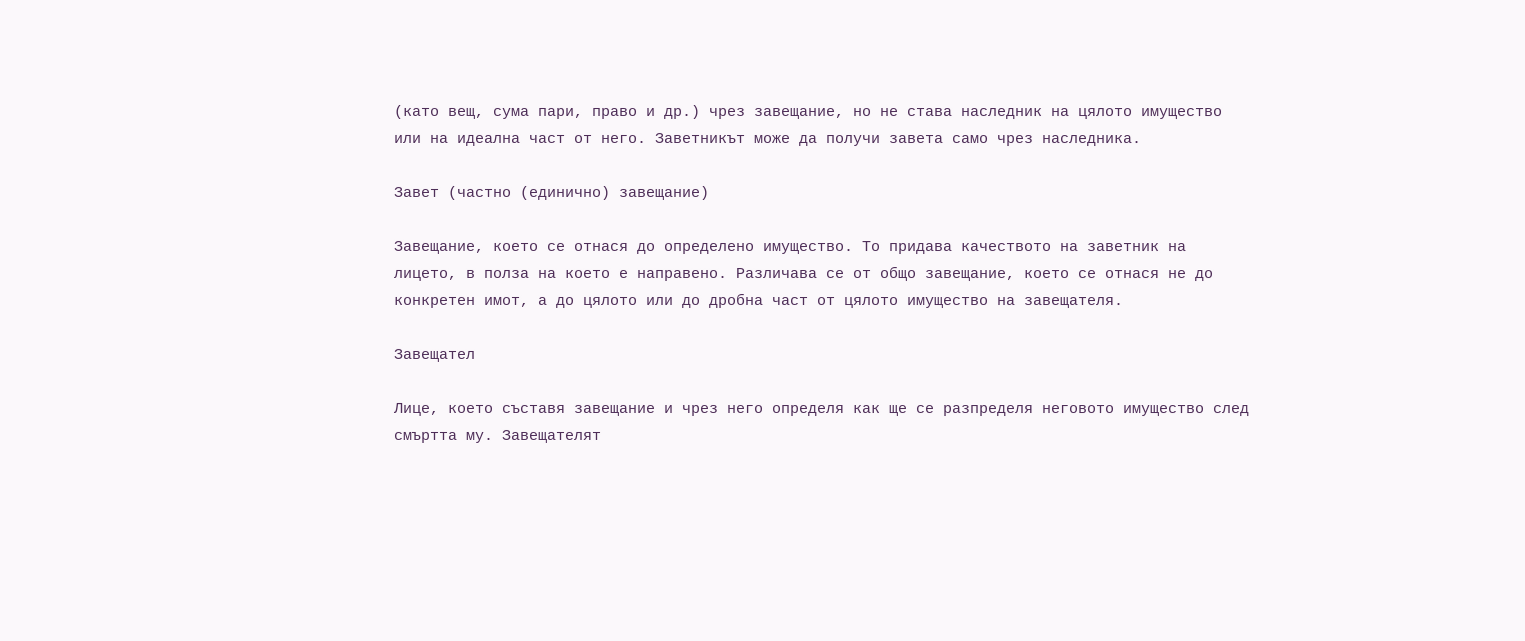(като вещ, сума пари, право и др.) чрез завещание, но не става наследник на цялото имущество или на идеална част от него. Заветникът може да получи завета само чрез наследника.

Завет (частно (единично) завещание)

Завещание, което се отнася до определено имущество. То придава качеството на заветник на лицето, в полза на което е направено. Различава се от общо завещание, което се отнася не до конкретен имот, а до цялото или до дробна част от цялото имущество на завещателя.

Завещател

Лице, което съставя завещание и чрез него определя как ще се разпределя неговото имущество след смъртта му. Завещателят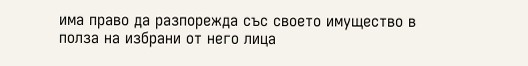има право да разпорежда със своето имущество в полза на избрани от него лица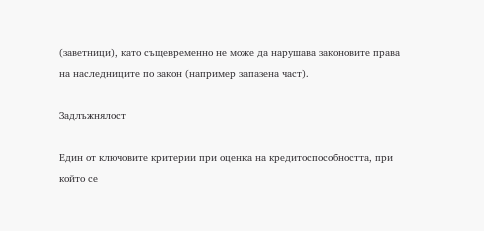(заветници), като същевременно не може да нарушава законовите права на наследниците по закон (например запазена част).

Задлъжнялост

Един от ключовите критерии при оценка на кредитоспособността, при който се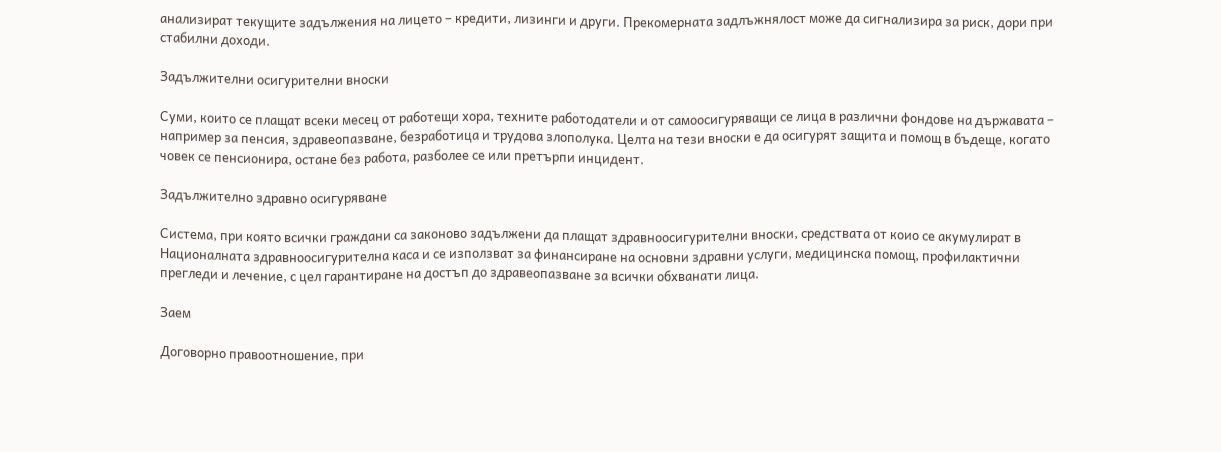анализират текущите задължения на лицето – кредити, лизинги и други. Прекомерната задлъжнялост може да сигнализира за риск, дори при стабилни доходи.

Задължителни осигурителни вноски

Суми, които се плащат всеки месец от работещи хора, техните работодатели и от самоосигуряващи се лица в различни фондове на държавата – например за пенсия, здравеопазване, безработица и трудова злополука. Целта на тези вноски е да осигурят защита и помощ в бъдеще, когато човек се пенсионира, остане без работа, разболее се или претърпи инцидент.

Задължително здравно осигуряване

Система, при която всички граждани са законово задължени да плащат здравноосигурителни вноски, средствата от коио се акумулират в Националната здравноосигурителна каса и се използват за финансиране на основни здравни услуги, медицинска помощ, профилактични прегледи и лечение, с цел гарантиране на достъп до здравеопазване за всички обхванати лица.

Заем

Договорно правоотношение, при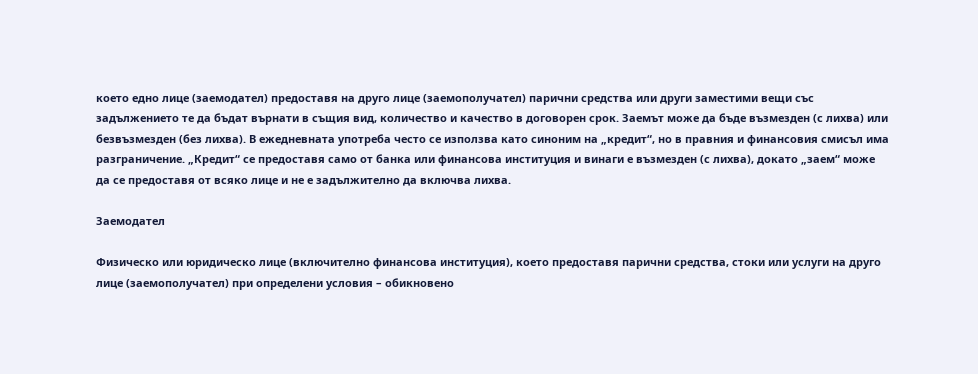което едно лице (заемодател) предоставя на друго лице (заемополучател) парични средства или други заместими вещи със задължението те да бъдат върнати в същия вид, количество и качество в договорен срок. Заемът може да бъде възмезден (с лихва) или безвъзмезден (без лихва). В ежедневната употреба често се използва като синоним на „кредит“, но в правния и финансовия смисъл има разграничение. „Кредит“ се предоставя само от банка или финансова институция и винаги е възмезден (с лихва), докато „заем“ може да се предоставя от всяко лице и не е задължително да включва лихва.

Заемодател

Физическо или юридическо лице (включително финансова институция), което предоставя парични средства, стоки или услуги на друго лице (заемополучател) при определени условия – обикновено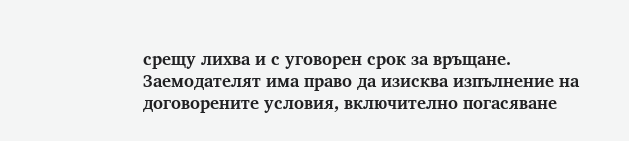срещу лихва и с уговорен срок за връщане. Заемодателят има право да изисква изпълнение на договорените условия, включително погасяване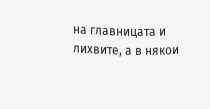на главницата и лихвите, а в някои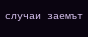случаи заемът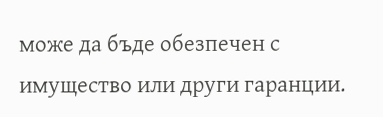може да бъде обезпечен с имущество или други гаранции.